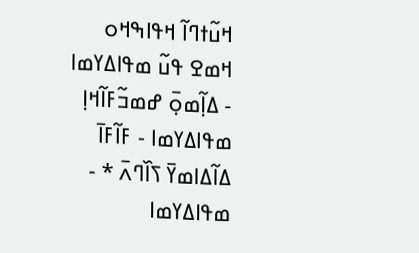ߞߎ߬ߙߣߊ߬ ߞߟߊߒߞߋ ߞߘߐ ߟߎ߬ ߘߟߊߡߌߘߊ - ߡߊ߲߬ߘߋ߲߫ ߝߘߏ߬ߓߊ߬ߞߊ߲ ߘߟߊߡߌߘߊ - ߓߊ߬ߓߊ߫ ߡߊ߬ߡߊߘߌ߫ ߖߊ߰ߣߍ߫ * - ߘߟߊߡߌߘߊ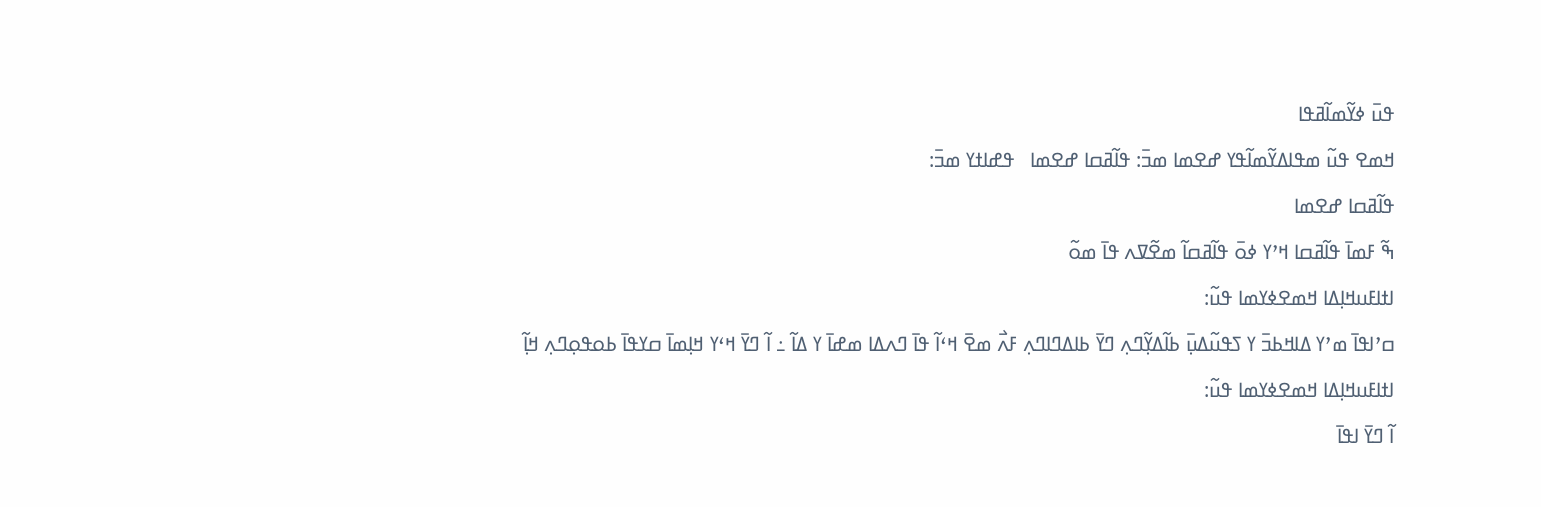ߟߎ߫ ߦߌ߬ߘߊ߬ߥߟߊ
ߞߘߐ ߟߎ߬ ߘߟߊߡߌ߬ߘߊ߬ߟߌ ߝߐߘߊ ߘߏ߫: ߟߊ߬ߥߛߊ ߝߐߘߊ   ߟߝߊߙߌ ߘߏ߫:
ߟߊ߬ߥߛߊ ߝߐߘߊ
ߒ߬ ߓߘߊ߫ ߟߊ߬ߥߛߊ ߞߴߌ ߦߋ߫ ߟߊ߬ߥߛߊ߬ ߘߐ߬ߜߍ ߟߊ߫ ߘߋ߬
ߊߙߊߓߎߞߊ߲ߡߊ ߞߘߐߦߌߘߊ ߟߎ߬:
ߛߴߊߟߊ߫ ߘߴߌ ߡߊߞߕߏ߫ ߌ ߖߟߎ߬ߡߎ߲߫ ߕߊ߬ߡߌ߲߬ߣߍ߲ ߣߌ߫ ߕߊߡߣߊߣߍ߲ ߓߍ߯ ߘߐ߫ ߞߵߊ߬ ߟߊ߫ ߣߍߡߊ ߘߝߊ߫ ߌ ߡߊ߬ ߸ ߊ߬ ߣߌ߫ ߞߵߌ ߞߊ߲ߘߊ߫ ߛߌߟߊ߫ ߕߋߟߋ߲ߣߍ߲ ߞߊ߲߬
ߊߙߊߓߎߞߊ߲ߡߊ ߞߘߐߦߌߘߊ ߟߎ߬:
ߊ߬ ߣߌ߫ ߊߟߊ߫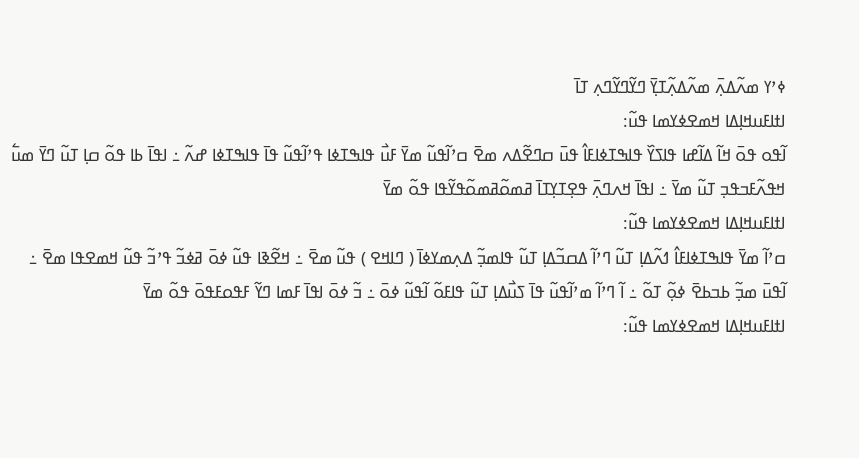ߦߴߌ ߘߍ߬ߡߍ߲߫ ߘߍ߬ߡߍ߲߬ߠߌ߲߫ ߣߌ߬ߣߌ߬ߣߍ߲ ߠߊ߫
ߊߙߊߓߎߞߊ߲ߡߊ ߞߘߐߦߌߘߊ ߟߎ߬:
ߊ߬ߟߋ ߟߋ߫ ߞߊ߬ ߡߊ߬ߝߊ ߟߊߖߌ߰ ߟߊߒߠߦߊߓߊ߮ ߟߎ߫ ߛߣߐ߬ߡߍ ߘߐ߫ ߛߴߊ߬ߟߎ߬ ߘߌ߫ ߓߎ߯ ߟߊߒߠߦߊ ߟߴߊ߬ߟߎ߬ ߟߊ߫ ߟߊߒߠߦߊ ߝߍ߬ ߸ ߊߟߊ߫ ߕߊ ߟߋ߬ ߛߊ߲ ߠߎ߬ ߣߌ߫ ߘߎ߱ ߞߟߍ߬ߓߏߟߏ߲ ߠߎ߬ ߘߌ߫ ߸ ߊߟߊ߫ ߞߍߣߍ߲߫ ߟߐ߲ߠߌ߲ߠߊ߫ ߥߘߋ߬ߥߘߋ߬ߟߌ߬ߟߊ ߟߋ߬ ߘߌ߫
ߊߙߊߓߎߞߊ߲ߡߊ ߞߘߐߦߌߘߊ ߟߎ߬:
ߛߴߊ߬ ߘߌ߫ ߟߊߒߠߦߊߓߊ߮ ߗߍ߬ߡߊ߲ ߠߎ߬ ߣߴߊ߬ ߡߛߏ߬ߡߊ߲ ߠߎ߬ ߟߊߘߏ߲߬ ߡߍ߲ߘߌߦߊ߫ ( ߣߊߞߐ ) ߟߎ߬ ߘߐ߫ ߸ ߞߐ߬ߢߊ ߟߎ߬ ߦߋ߫ ߥߦߏ߬ ߟߴߏ߬ ߟߎ߬ ߞߘߐߟߊ ߘߐ߫ ߸ ߊ߬ߟߎ߫ ߘߏ߲߬ ߕߏߕߐ߫ ߦߋ߲߬ ߠߋ߬ ߸ ߊ߬ ߣߴߊ߬ ߘߴߊ߬ߟߎ߬ ߟߊ߫ ߖߎ߯ߡߊ߲ ߠߎ߬ ߟߊߓߋ߬ ߊ߬ߟߎ߬ ߦߋ߫ ߸ ߏ߬ ߦߋ߫ ߊߟߊ߫ ߓߘߊ ߣߌ߬ ߓߟߋߓߟߋ߫ ߟߋ߬ ߘߌ߫
ߊߙߊߓߎߞߊ߲ߡߊ ߞߘߐߦߌߘߊ ߟߎ߬: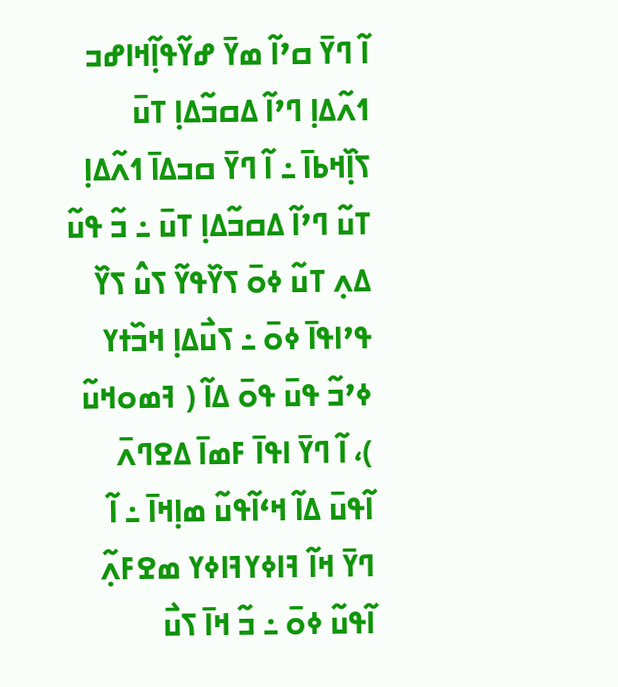ߊ߬ ߣߌ߫ ߛߴߊ߬ ߘߌ߫ ߝߌ߬ߟߊ߲߬ߞߊߝߏ ߗߍ߬ߡߊ߲ ߣߴߊ߬ ߡߛߏ߬ߡߊ߲ ߠߎ߫ ߖߊ߲߰ߞߕߊ߫ ߸ ߊ߬ ߣߌ߫ ߛߏߡߊ߫ ߗߍ߬ߡߊ߲ ߠߎ߬ ߣߴߊ߬ ߡߛߏ߬ߡߊ߲ ߠߎ߫ ߸ ߏ߬ ߟߎ߬ ߡߍ߲ ߠߎ߬ ߦߋ߫ ߖߌ߰ߟߌ߬ ߖߎ߮ ߖߌ߰ ߟߴߊߟߊ߫ ߦߋ߫ ߸ ߖߎ߯ߡߊ߲ ߞߏ߰ߙߌ ߦߴߏ߬ ߟߎ߫ ߟߋ߫ ߡߊ߬ ( ߔߘߋߞߎ߬ )، ߊ߬ ߣߌ߫ ߊߟߊ߫ ߓߘߊ߫ ߡߐߣߍ߫ ߊ߬ߟߎ߫ ߡߊ߬ ߞߵߊ߬ߟߎ߬ ߘߊ߲ߞߊ߫ ߸ ߊ߬ ߣߌ߫ ߞߊ߬ ߔߊߦߌߔߊߦߌ ߘߐߓߍ߲߬ ߊ߬ߟߎ߬ ߦߋ߫ ߸ ߏ߬ ߞߊ߫ ߖߎ߯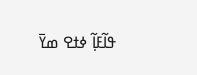ߟߊ߬ߓߊ߲߬ ߦߙߐ ߘߌ߫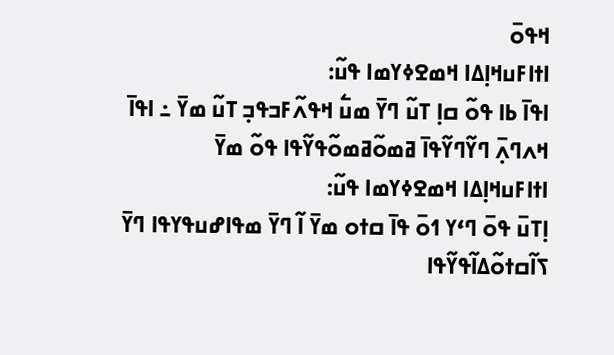ߞߟߋ߫
ߊߙߊߓߎߞߊ߲ߡߊ ߞߘߐߦߌߘߊ ߟߎ߬:
ߊߟߊ߫ ߕߊ ߟߋ߬ ߛߊ߲ ߠߎ߬ ߣߌ߫ ߘߎ߱ ߞߟߍ߬ߓߏߟߏ߲ ߠߎ߬ ߘߌ߫ ߸ ߊߟߊ߫ ߞߍߣߍ߲߫ ߣߌ߬ߣߌ߬ߟߊ߫ ߥߘߋ߬ߥߘߋ߬ߟߌ߬ߟߊ ߟߋ߬ ߘߌ߫
ߊߙߊߓߎߞߊ߲ߡߊ ߞߘߐߦߌߘߊ ߟߎ߬:
ߊ߲ߠߎ߫ ߟߋ߫ ߣߵߌ ߗߋ߫ ߟߊ߫ ߛߙߋ ߘߌ߫ ߊ߬ ߣߌ߫ ߘߟߊߝߎߟߌߟߊ ߣߌ߫ ߖߊ߬ߛߙߋ߬ߡߊ߬ߟߌ߬ߟߊ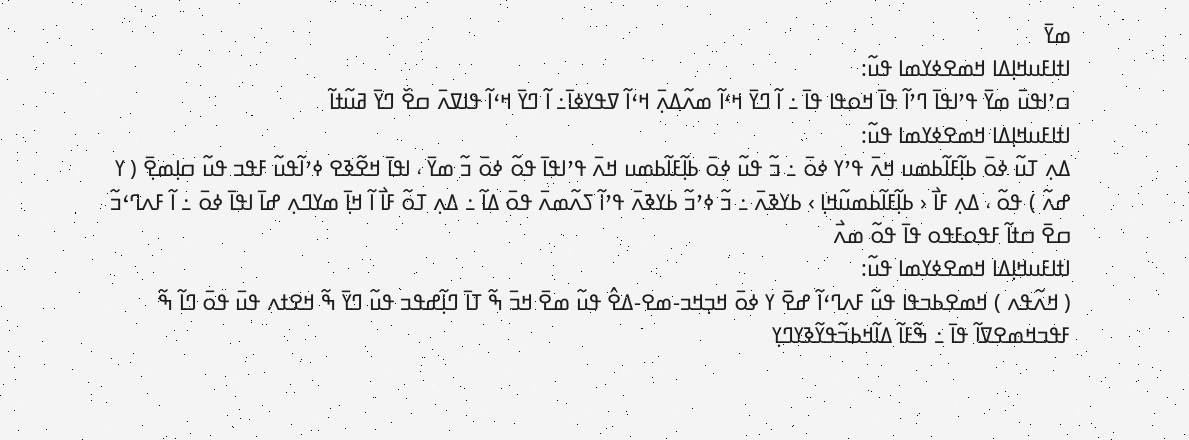ߘߌ߫
ߊߙߊߓߎߞߊ߲ߡߊ ߞߘߐߦߌߘߊ ߟߎ߬:
ߛߴߊߟߎ߫ ߘߌ߫ ߟߴߊߟߊ߫ ߣߴߊ߬ ߟߊ߫ ߞߋߟߊ ߟߊ߫ ߸ ߊ߬ ߣߌ߫ ߞߵߊ߬ ߘߍ߬ߡߍ߲߫ ߞߵߊ߬ ߜߟߌߦߊ߫߸ ߊ߬ ߣߌ߫ ߞߵߊ߬ ߟߊߜߍ߫ ߛߐ߰ ߣߌ߫ ߥߎ߬ߙߊ߬
ߊߙߊߓߎߞߊ߲ߡߊ ߞߘߐߦߌߘߊ ߟߎ߬:
ߡߍ߲ ߠߎ߬ ߦߋ߫ ߕߊ߲߬ߓߊ߬ߕߘߎ ߞߍ߫ ߟߴߌ ߦߋ߫ ߸ ߏ߬ ߟߎ߬ ߦߋ߫ ߕߊ߲߬ߓߊ߬ߕߘߎ ߞߍ߫ ߟߴߊߟߊ߫ ߟߋ߬ ߦߋ߫ ߏ߬ ߘߌ߫ ، ߊߟߊ߫ ߞߐ߬ߢߐ ߦߴߊ߬ߟߎ߬ ߓߟߏ ߟߎ߬ ߛߊ߲ߘߐ߲߫ ( ߌ ߝߍ߬ ) ߟߋ߬ ، ߡߍ߲ ߓߊ߯ ‹ ߕߊ߲߬ߓߊ߬ߕߘߎ߬ߞߊ߲ › ߕߌߢߍ߫ ߸ ߏ߬ ߦߴߏ߬ ߕߌߢߍ߫ ߟߴߊ߬ ߖߍ߬ߘߍ߫ ߟߋ߫ ߡߊ߬ ߸ ߡߍ߲ ߠߋ߬ ߓߊ߯ ߊ߬ ߞߊ߲߫ ߘߌߣߍ߲ ߝߊ߫ ߊߟߊ߫ ߦߋ߫ ߸ ߊ߬ ߓߍߣߵߏ߬ ߛߐ߫ ߛߙߊ߬ ߓߟߋߓߟߋ ߟߊ߫ ߟߋ߬ ߘߍ߯
ߊߙߊߓߎߞߊ߲ߡߊ ߞߘߐߦߌߘߊ ߟߎ߬:
( ߞߍ߬ߟߍ ) ߞߘߐߕߏߟߊ ߟߎ߬ ߓߍߣߵߊ߬ ߝߐ߫ ߌ ߦߋ߫ ߞߏ߲ߞߏ-ߘߐ-ߡߐ߮ ߟߎ߬ ߘߐ߫ ߞߏ߫ ߒ߬ ߠߊ߫ ߣߊ߲߬ߝߟߏ ߟߎ߬ ߣߌ߫ ߒ߬ ߞߐߙߍ ߟߎ߫ ߟߋ߫ ߣߊ߬ ߒ߬ ߓߟߏߞߘߐߜߊ߬ ߟߊ߫ ߸ ߒ߬ߓߊ߬ ߡߊ߬ߞߕߏ߬ߟߌ߬ߢߌߣߌ߲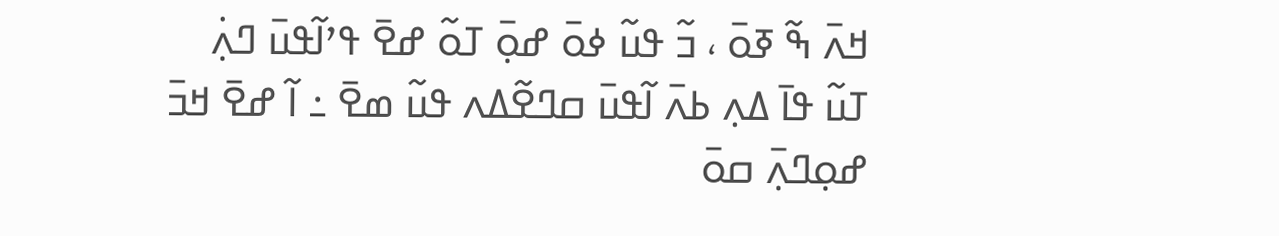ߞߍ߫ ߒ߬ ߧߋ߫ ، ߏ߬ ߟߎ߬ ߦߋ߫ ߝߋ߲߫ ߠߋ߬ ߝߐ߫ ߟߴߊ߬ߟߎ߫ ߣߍ߲߭ ߠߎ߬ ߟߊ߫ ߡߍ߲ ߕߍ߫ ߊ߬ߟߎ߫ ߛߣߐ߬ߡߍ ߟߎ߬ ߘߐ߫ ߸ ߊ߬ ߝߐ߫ ߞߏ߫ ߝߋ߲ߣߍ߲߫ ߛߋ߫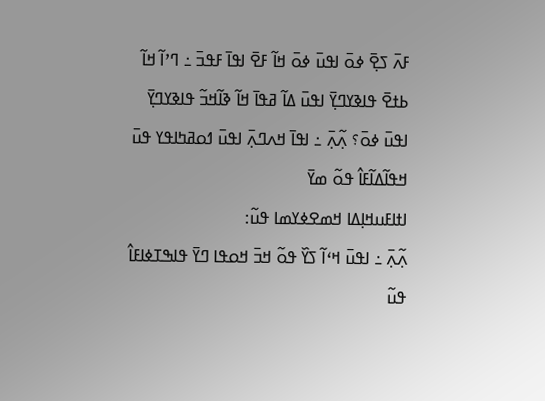ߓߍ߫ ߖߐ߲߫ ߦߋ߫ ߊߟߎ߫ ߦߋ߫ ߞߊ߬ ߓߐ߫ ߊߟߊ߫ ߓߟߏ߫ ߸ ߣߴߊ߬ ߞߊ߬ ߕߙߐ߫ ߟߊߢߌߣߌ߲߫ ߊߟߎ߫ ߡߊ߬ ߥߟߊ߫ ߞߊ߬ ߢߊ߬ߞߏ߬ ߟߊߢߌߣߌ߲߫ ߊߟߎ߫ ߦߋ߫؟ ߍ߲߬ߍ߲߫ ߸ ߊߟߊ߫ ߞߍߣߍ߲߫ ߊߟߎ߫ ߗߋߥߤߊߟߌ ߟߎ߫ ߞߟߊ߬ߡߊ߬ߓߊ߮ ߟߋ߬ ߘߌ߫
ߊߙߊߓߎߞߊ߲ߡߊ ߞߘߐߦߌߘߊ ߟߎ߬:
ߍ߲߬ߍ߲߫ ߸ ߊߟߎ߫ ߞߵߊ߬ ߖߌ߰ ߟߋ߬ ߞߏ߫ ߞߋߟߊ ߣߌ߫ ߟߊߒߠߦߊߓߊ߮ ߟߎ߬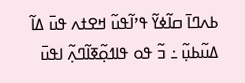ߕߍߣߊ߫ ߛߊ߬ߦߌ߬ ߟߴߊ߬ߟߎ߬ ߞߐߙߍ ߟߎ߫ ߡߊ߬ ߡߎ߬ߕߎ߲߬ ߸ ߏ߬ ߟߋ ߟߊߗߋ߲߬ߧߊ߬ߣߍ߲߬ ߊߟߎ߫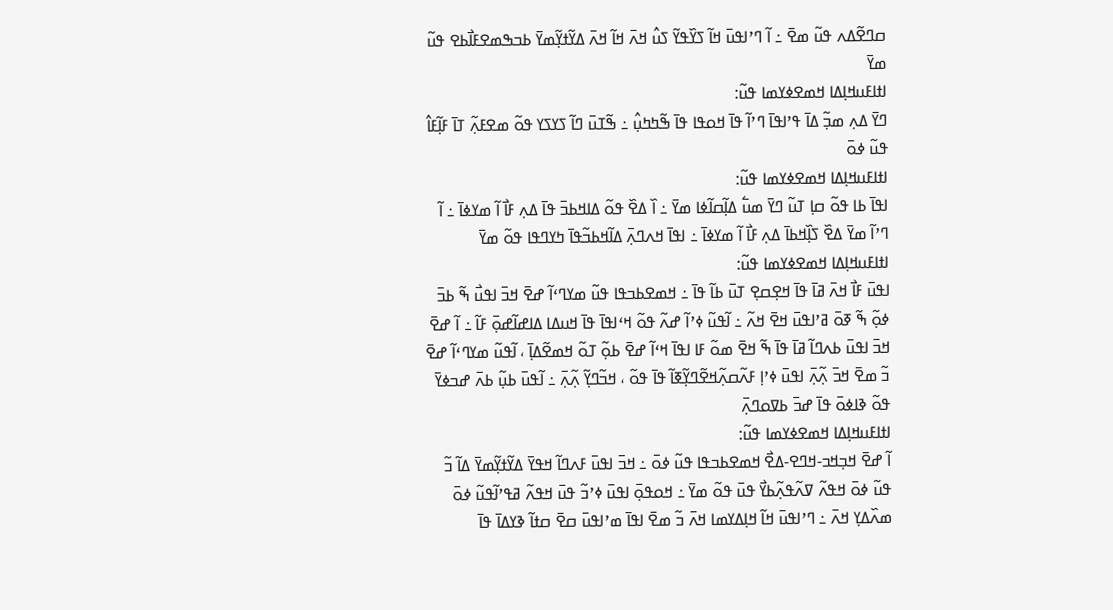ߛߣߐ߬ߡߍ ߟߎ߬ ߘߐ߫ ߸ ߊ߬ ߣߴߊߟߎ߫ ߞߊ߬ ߖߌ߰ߟߌ߬ ߖߎ߮ ߞߍ߫ ߞߊ߬ ߞߍ߫ ߡߌ߬ߙߌ߲߬ߘߌ߫ ߕߏߒߘߐߓߊ߯ߕߐ ߟߎ߬ ߘߌ߫
ߊߙߊߓߎߞߊ߲ߡߊ ߞߘߐߦߌߘߊ ߟߎ߬:
ߣߌ߫ ߡߍ߲ ߘߏ߲߬ ߡߊ߫ ߟߴߊߟߊ߫ ߣߴߊ߬ ߟߊ߫ ߞߋߟߊ ߟߊ߫ ߒ߬ߤߤߎ߲߮ ߸ ߒ߬ߠߎ߫ ߣߊ߬ ߖߌߖߌ ߟߋ߬ ߘߐߓߍ߲߬ ߠߊ߫ ߓߊ߲߬ߓߊ߮ ߟߎ߬ ߦߋ߫
ߊߙߊߓߎߞߊ߲ߡߊ ߞߘߐߦߌߘߊ ߟߎ߬:
ߊߟߊ߫ ߕߊ ߟߋ߬ ߛߊ߲ ߠߎ߬ ߣߌ߫ ߘߎ߱ ߡߊ߲߬ߛߊ߬ߦߊ ߘߌ߫ ߸ ߊ߰ ߡߐ߰ ߟߋ߬ ߡߊߞߕߏ߫ ߟߊ߫ ߡߍ߲ ߓߊ߯ ߊ߬ ߘߌߦߊ߫ ߸ ߊ߬ ߣߴߊ߬ ߘߌ߫ ߡߐ߰ ߖߊ߲߰ߞߕߊ߫ ߡߍ߲ ߓߊ߯ ߊ߬ ߘߌߦߊ߫ ߸ ߊߟߊ߫ ߞߍߣߍ߲߫ ߡߊ߬ߞߕߏ߬ߟߊ߫ ߤߌߣߟߊ ߟߋ߬ ߘߌ߫
ߊߙߊߓߎߞߊ߲ߡߊ ߞߘߐߦߌߘߊ ߟߎ߬:
ߊߟߎ߫ ߓߊ߯ ߞߍ߫ ߥߊ߫ ߟߊ߫ ߞߐ߲ߛߐ߲ ߠߎ߫ ߕߊ߬ ߟߊ߫ ߸ ߞߘߐߕߏߟߊ ߟߎ߬ ߘߌߣߵߊ߬ ߝߐ߫ ߞߏ߫ ߊߟߎ߯ ߒ߬ ߕߏ߫ ߦߋ߲߬ ߒ߬ ߧߋ߫ ߥߴߊߟߎ߫ ߞߐ߫ ߞߍ߬ ߸ ߊ߬ߟߎ߬ ߦߴߊ߬ ߝߍ߬ ߟߋ߬ ߞߵߊߟߊ߫ ߟߊ߫ ߞߎߡߊ ߡߊߝߊ߬ߝߋ߲߫ ߓߊ߬ ߸ ߊ߬ ߝߐ߫ ߞߏ߫ ߊߟߎ߫ ߕߍߣߊ߬ ߥߊ߫ ߟߊ߫ ߒ߬ ߞߐ߫ ߘߋ߬ ߓߊ ߊߟߊ߫ ߞߵߊ߬ ߝߐ߫ ߕߋ߲߬ ߠߋ߬ ߞߘߐ߬ߡߊ߲߫ ، ߊ߬ߟߎ߬ ߘߌߣߵߊ߬ ߝߐ߫ ߏ߬ ߘߐ߫ ߞߏ߫ ߍ߲߬ߍ߲߫ ߊߟߎ߫ ߦߴߊ߲ ߓߍ߬ߛߍ߲߬ߞߐ߬ߣߌ߲߬ߧߊ߬ ߟߊ߫ ߟߋ߬ ، ߞߏ߬ߣߌ߲߬ ߍ߲߬ߍ߲߫ ߸ ߊ߬ߟߎ߫ ߕߎ߲߬ ߕߍ߫ ߝߏߦߌ߫ ߟߋ߬ ߢߊߦߋ߫ ߟߊ߫ ߝߏ߫ ߕߜߋߣߍ߲߫
ߊߙߊߓߎߞߊ߲ߡߊ ߞߘߐߦߌߘߊ ߟߎ߬:
ߊ߬ ߝߐ߫ ߞߏ߲ߞߏ-ߞߣߐ-ߡߐ߯ ߞߘߐߕߏߟߊ ߟߎ߬ ߦߋ߫ ߸ ߞߏ߫ ߊߟߎ߫ ߓߍߣߊ߬ ߞߟߌ߫ ߡߌ߬ߙߌ߲߬ߘߌ߫ ߡߊ߬ ߏ߬ ߟߎ߬ ߦߋ߫ ߞߟߍ߬ ߜߍ߬ߟߍ߲߬ߕߌ߯ ߟߎ߫ ߟߋ߬ ߘߌ߫ ߸ ߞߋߟߋ߲߫ ߊߟߎ߫ ߦߴߏ߬ ߟߎ߫ ߞߟߍ߬ ߥߟߴߊ߬ߟߎ߬ ߦߋ߫ ߘߍ߰ߡߌ߲ ߞߍ߫ ߸ ߣߴߊߟߎ߫ ߞߊ߬ ߞߊ߲ߡߌߘߊ ߞߍ߫ ߏ߬ ߘߐ߫ ߊߟߊ߫ ߘߴߊߟߎ߫ ߛߐ߫ ߛߙߊ߬ ߢߌߡߊ߫ ߟߊ߫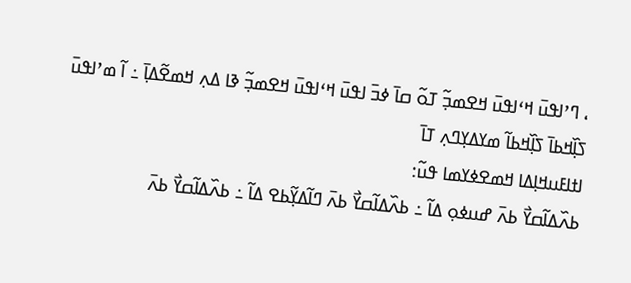، ߣߴߊߟߎ߫ ߞߵߊߟߎ߫ ߞߐߘߏ߲߬ ߠߋ߬ ߛߊ߫ ߦߏ߫ ߊߟߎ߫ ߞߵߊߟߎ߫ ߞߐߘߏ߲߬ ߢߊ ߡߍ߲ ߞߘߐ߬ߡߊ߲߫ ߸ ߊ߬ ߘߴߊߟߎ߫ ߖߊ߲߰ߞߕߊ߫ ߖߊ߲߰ߞߕߊ߬ ߘߌߡߌ߲ߣߍ߲ ߠߊ߫
ߊߙߊߓߎߞߊ߲ߡߊ ߞߘߐߦߌߘߊ ߟߎ߬:
ߕߍ߰ߡߊ߬ߛߌ߯ ߕߍ߫ ߝߎߦߋ߲ ߡߊ߬ ߸ ߕߍ߰ߡߊ߬ߛߌ߯ ߕߍ߫ ߣߊ߬ߡߌ߲߬ߕߐ ߡߊ߬ ߸ ߕߍ߰ߡߊ߬ߛߌ߯ ߕߍ߫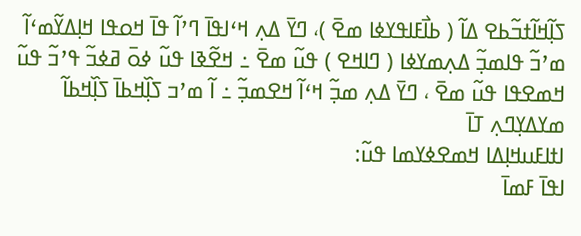ߖߊ߲߬ߞߊ߬ߙߏ߬ߕߐ ߡߊ߬ ( ߕߊ߯ߓߊߟߌߦߊ ߘߐ߫ )، ߣߌ߫ ߡߍ߲ ߞߵߊߟߊ߫ ߣߴߊ߬ ߟߊ߫ ߞߋߟߊ ߞߊ߲ߡߌ߬ߘߵߊ߬ ߘߴߏ߬ ߟߊߘߏ߲߬ ߡߍ߲ߘߌߦߊ ( ߣߊߞߐ ) ߟߎ߬ ߘߐ߫ ߸ ߞߐ߬ߢߊ ߟߎ߬ ߦߋ߫ ߥߦߏ߬ ߟߴߏ߬ ߟߎ߬ ߞߘߐߟߊ ߟߎ߬ ߘߐ߫ ، ߣߌ߫ ߡߍ߲ ߘߏ߲߬ ߞߵߊ߬ ߞߐߘߏ߲߬ ߸ ߊ߬ ߘߴߏ ߖߊ߲߰ߞߕߊ߫ ߖߊ߲߰ߞߕߊ߬ ߘߌߡߌ߲ߣߍ߲ ߠߊ߫
ߊߙߊߓߎߞߊ߲ߡߊ ߞߘߐߦߌߘߊ ߟߎ߬:
ߊߟߊ߫ ߓߘߊ߫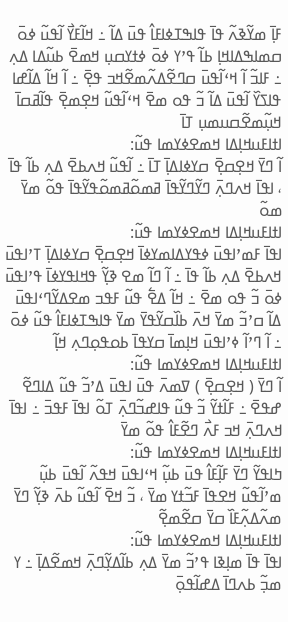ߓߊ߲߫ ߘߌ߬ߢߍ߬ ߟߊ߫ ߟߊߒߠߦߊߓߊ߮ ߟߎ߫ ߡߊ߬ ߸ ߞߊ߬ߓߌ߯ ߊ߬ߟߎ߬ ߦߋ߫ ߛߘߊߒߡߊߞߊ߲ ߕߊ߬ ߟߴߌ ߦߋ߫ ߦߙߌߛߎ߲ ߞߘߐ߫ ߕߎ߬ߡߊ ߡߍ߲ ߸ ߓߊߏ߬ ߊ߬ ߞߵߊ߬ߟߎ߫ ߛߣߐ߬ߡߍ߬ߘߐ߬ߞߏ ߟߐ߲߫ ߸ ߊ߬ ߞߊ߬ ߡߊ߬ߝߊ ߟߊߖߌ߰ ߊ߬ߟߎ߫ ߡߊ߬ ߏ߬ ߟߋ ߘߐ߫ ߞߵߊ߬ߟߎ߬ ߞߐ߲ߘߐ߲߫ ߟߊ߬ߥߛߊ߫ ߞߎ߲߬ߘߐ߬ߛߎߘߎ߲ ߠߊ߫
ߊߙߊߓߎߞߊ߲ߡߊ ߞߘߐߦߌߘߊ ߟߎ߬:
ߊ߬ ߣߌ߫ ߞߐ߲ߛߐ߲߫ ߛߌߦߊߡߊ߲߫ ߠߊ߫ ߸ ߊ߬ߟߎ߬ ߞߍߕߐ߫ ߡߍ߲ ߕߊ߬ ߟߊ߫ ، ߊߟߊ߫ ߞߍߣߍ߲߫ ߣߌ߬ߣߌ߬ߟߊ߫ ߥߘߋ߬ߥߘߋ߬ߟߌ߬ߟߊ߫ ߟߋ߬ ߘߌ߫ ߘߋ߬
ߊߙߊߓߎߞߊ߲ߡߊ ߞߘߐߦߌߘߊ ߟߎ߬:
ߊߟߊ߫ ߓߘߴߊߟߎ߫ ߦߟߌߡߊߘߌߦߊ߫ ߞߐ߲ߛߐ߲߫ ߛߌߦߊߡߊ߲߫ ߠߴߊߟߎ߫ ߞߍߕߐ߫ ߡߍ߲ ߕߊ߬ ߟߊ߫ ߸ ߊ߬ ߣߊ߬ ߘߐ ߢߌ߲߬ ߟߞߊߟߌߦߊ߫ ߟߴߊߟߎ߫ ߦߋ߫ ߏ߬ ߟߋ ߘߐ߫ ߸ ߞߊ߬ ߡߐ߱ ߟߎ߬ ߓߟߏ ߘߐߡߌ߬ߣߵߊߟߎ߫ ߡߊ߬ ߛߴߏ߬ ߘߌ߫ ߞߍ߫ ߕߊ߰ߛߌ߬ߟߌ߫ ߘߌ߫ ߟߊߒߠߦߊߓߊ߮ ߟߎ߬ ߦߋ߫ ߸ ߊ߬ ߣߴߊ߬ ߦߴߊߟߎ߫ ߞߊ߲ߘߊ߫ ߛߌߟߊ߫ ߕߋߟߋ߲ߣߍ߲ ߞߊ߲߬
ߊߙߊߓߎߞߊ߲ߡߊ ߞߘߐߦߌߘߊ ߟߎ߬:
ߊ߬ ߣߌ߫ ( ߞߐ߲ߛߐ߲߫ ) ߜߘߍ߫ ߟߎ߫ ߊߟߎ߫ ߡߴߏ߬ ߟߎ߬ ߡߊߣߐ߬ ߝߟߐ߫ ߸ ߓߊ߬ߙߌ߬ ߏ߬ ߟߎ߬ ߟߊߝߏ߬ߣߍ߲߫ ߠߋ߬ ߊߟߊ߫ ߓߟߏ߫ ߸ ߊߟߊ߫ ߞߍߣߍ߲߫ ߞߏ ߓߍ߯ ߣߐ߬ߓߊ߮ ߟߋ߬ ߘߌ߫
ߊߙߊߓߎߞߊ߲ߡߊ ߞߘߐߦߌߘߊ ߟߎ߬:
ߤߊߟߌ߬ ߣߌ߫ ߓߊ߲߬ߓߊ߮ ߟߎ߫ ߕߎ߲߬ ߞߵߊߟߎ߫ ߞߟߍ߬ ߊ߬ߟߎ߫ ߕߎ߲߬ ߘߴߊ߬ߟߎ߬ ߞߐߟߊ߫ ߓߏ߬ߙߌ ߘߌ߫ ، ߏ߬ ߞߐ߫ ߊ߬ߟߎ߬ ߕߍ߫ ߢߌ߲߬ ߣߌ߫ ߘߍ߬ߡߍ߲߬ߓߊ߰ ߛߌ߫ ߛߐ߬ߘߐ߲߬
ߊߙߊߓߎߞߊ߲ߡߊ ߞߘߐߦߌߘߊ ߟߎ߬:
ߊߟߊ߫ ߟߊ߫ ߘߊ߲ߢߊ ߟߴߏ߬ ߘߌ߫ ߡߍ߲ ߕߊ߬ߡߌ߲߬ߣߍ߲߫ ߞߘߐ߬ߡߊ߲߫ ߸ ߌ ߘߏ߲߬ ߕߍߣߊ߫ ߡߝߊ߬ߟߋ߲߫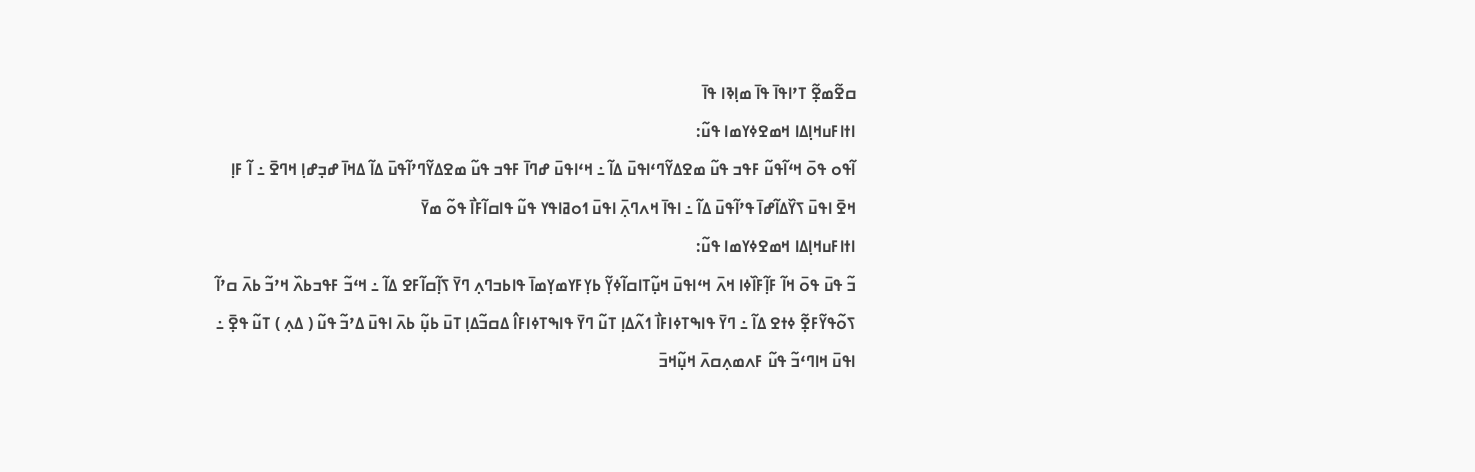ߛߐ߬ߘߐ߲߬ ߠߴߊߟߊ߫ ߟߊ߫ ߘߊ߲ߢߊ ߟߊ߫
ߊߙߊߓߎߞߊ߲ߡߊ ߞߘߐߦߌߘߊ ߟߎ߬:
ߊ߬ߟߋ ߟߋ߫ ߞߵߊ߬ߟߎ߬ ߓߟߏ ߟߎ߬ ߘߐߡߌ߬ߣߵߊߟߎ߫ ߡߊ߬ ߸ ߞߵߊߟߎ߫ ߝߣߊ߫ ߓߟߏ ߟߎ߬ ߘߐߡߌ߬ߣߴߊ߬ߟߎ߫ ߡߊ߬ ߡߞߊ߫ ߝߏ߲ߝߊ߲ ߞߣߐ߫ ߸ ߊ߬ ߓߊ߲ ߞߐ߫ ߊߟߎ߫ ߖߌ߰ߡߊ߬ߝߊ߫ ߟߴߊ߬ߟߎ߫ ߡߊ߬ ߸ ߊߟߊ߫ ߞߍߣߍ߲߫ ߊߟߎ߫ ߗߋߥߊߟߌ ߟߎ߬ ߟߊߛߊ߬ߓߊ߯ ߟߋ߬ ߘߌ߫
ߊߙߊߓߎߞߊ߲ߡߊ ߞߘߐߦߌߘߊ ߟߎ߬:
ߏ߬ ߟߎ߫ ߟߋ߫ ߞߊ߬ ߓߊ߲߬ߓߊ߰ߦߊ ߞߍ߫ ߞߵߊߟߎ߫ ߞߎ߲߬ߠߊߛߊ߬ߦߌ߲߬ ߕߌ߲ߓߌߘߌ߲ߘߊ߫ ߟߊߕߏߣߍ߲ ߣߌ߫ ߖߊ߲߬ߛߊ߬ߓߐ ߡߊ߬ ߸ ߞߵߏ߬ ߓߟߏߕߍ߰ ߞߴߏ߬ ߕߍ߫ ߛߴߊ߬ ߖߋ߬ߟߌ߬ߓߐ߲߬ ߦߙߐ ߡߊ߬ ߸ ߣߌ߫ ߟߊߒߠߦߊߓߊ߯ ߗߍ߬ߡߊ߲ ߠߎ߬ ߣߌ߫ ߟߊߒߠߦߊߓߊ߮ ߡߛߏ߬ߡߊ߲ ߠߎ߫ ߕߎ߲߬ ߕߍ߫ ߊߟߎ߫ ߡߴߏ߬ ߟߎ߬ ( ߡߍ߲ ) ߠߎ߬ ߟߐ߲߫ ߸ ߊߟߎ߫ ߞߊߣߵߏ߬ ߟߎ߬ ߓߍߘߍ߲ߛߍ߫ ߞߎ߲߬ߞߏ߫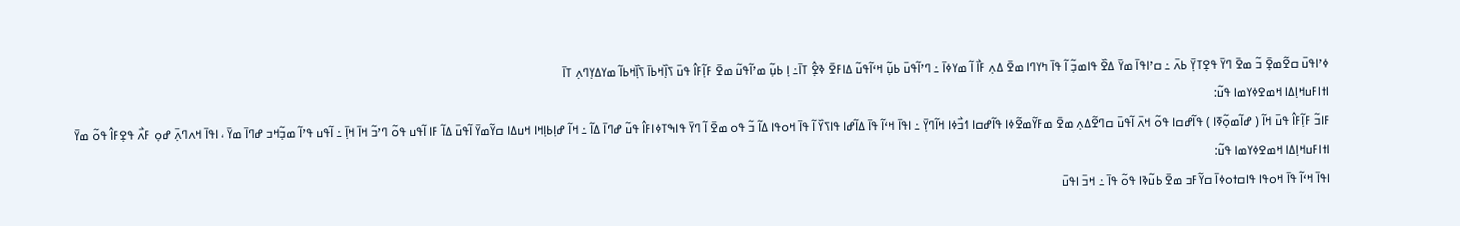ߦߴߊߟߎ߫ ߛߐ߬ߘߐ߲߫ ߏ߬ ߘߐ߫ ߣߌ߫ ߟߐ߲ߠߌ߲߫ ߕߍ߫ ߸ ߛߴߊߟߊ߫ ߘߌ߫ ߡߐ߰ ߟߊߘߏ߲߬ ߊ߬ ߟߊ߫ ߤߌߣߊ ߘߐ߫ ߡߍ߲ ߓߊ߯ ߊ߬ ߘߌߦߊ߫ ߸ ߣߴߊ߬ߟߎ߫ ߕߎ߲߬ ߞߵߊ߬ߟߎ߬ ߡߊߓߐ߫ ߢߐ߲߮ ߠߊ߫߸ ߊ߲ ߕߎ߲߬ ߘߴߊ߬ߟߎ߬ ߘߐ߫ ߓߊ߲߬ߓߊ߮ ߟߎ߫ ߖߊ߲߰ߞߕߊ߫ ߖߊ߲߰ߞߕߊ߬ ߘߌߡߌ߲ߣߍ߲ ߠߊ߫
ߊߙߊߓߎߞߊ߲ߡߊ ߞߘߐߦߌߘߊ ߟߎ߬:
ߓߊߏ߬ ߓߊ߲߬ߓߊ߮ ߟߎ߫ ߞߊ߬ ( ߝߊ߬ߘߋ߲߬ߧߊ ) ߟߊ߬ߝߛߊ ߟߋ߬ ߞߍ߫ ߊ߬ߟߎ߫ ߛߣߐ߬ߡߍ߲ ߘߐ߫ ߘߓߌ߬ߘߐ߬ߦߊ ߟߊ߬ߝߛߊ ߗߏ߯ߦߊ ߞߊ߬ߣߌ߲߫ ߸ ߊߟߊ߫ ߞߵߊ߬ ߟߊ߫ ߡߊ߬ߝߊ ߟߊߖߌ߰ ߊ߬ ߟߊ߫ ߞߋߟߊ ߡߊ߬ ߏ߬ ߟߋ ߘߐ߫ ߊ߬ ߣߌ߫ ߟߊߒߠߦߊߓߊ߮ ߟߎ߬ ߝߣߊ߫ ߡߊ߬ ߸ ߞߊ߬ ߝߊ߲ߕߊ߲ߞߊ ߞߎߡߊ ߛߌ߬ߘߌ߫ ߊ߬ߟߎ߫ ߡߊ߬ ߓߊ ߊ߬ߟߎ ߟߋ߬ ߣߴߏ߬ ߞߊ߫ ߞߊ߲߫ ߸ ߊ߬ߟߎ ߟߴߊ߬ ߘߏ߲߬ߞߏ ߝߣߊ߫ ߘߌ߫ ، ߊߟߊ߫ ߞߍߣߍ߲߫ ߝߋ߲ ߓߍ߯ ߟߐ߲ߓߊ߮ ߟߋ߬ ߘߌ߫
ߊߙߊߓߎߞߊ߲ߡߊ ߞߘߐߦߌߘߊ ߟߎ߬:
ߊߟߊ߫ ߞߵߊ߬ ߟߊ߫ ߞߋߟߊ ߟߊߛߙߋߦߊ߫ ߛߌ߬ߓߏ ߘߐ߫ ߕߎ߬ߢߊ ߟߋ߬ ߟߊ߫ ߸ ߞߏ߫ ߊߟߎ߫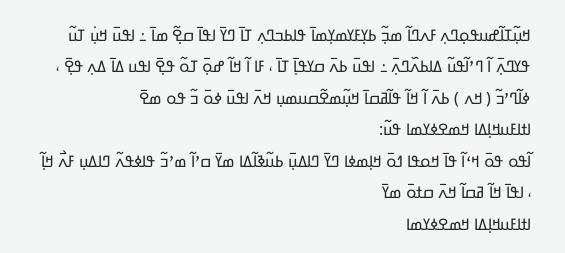ߞߎ߲߬ߠߊ߬ߝߎߟߋ߲ߣߍ߲ ߓߍߣߊ߬ ߘߏ߲߬ ߕߌ߲ߓߌߘߌ߲ߘߊ߫ ߟߊߕߏߣߍ߲ ߠߊ߫ ߣߌ߫ ߊߟߊ߫ ߛߐ߲߬ ߘߊ߫ ߸ ߊߟߎ߫ ߞߎ߲߭ ߠߎ߬ ߟߌߣߍ߲߫ ߊ߬ ߣߴߊ߬ߟߎ߬ ߡߊߕߍ߰ߣߍ߲߫ ߸ ߊߟߎ߫ ߕߍ߫ ߛߌߟߊ߲߫ ߠߊ߫ ، ߓߊ ߊ߬ ߞߊ߬ ߝߋ߲߫ ߠߋ߬ ߟߐ߲߫ ߊߟߎ ߡߊ߫ ߡߍ߲ ߟߐ߲߫ ، ߦߊ߬ߣߴߏ߬ ( ߞߍ ) ߕߍ߫ ߊ߬ ߞߊ߬ ߟߊ߬ߥߛߊ߫ ߞߎ߲߬ߘߐ߬ߛߎߘߎ߲ ߞߍ߫ ߊߟߎ߫ ߦߋ߫ ߏ߬ ߟߋ ߘߐ߫
ߊߙߊߓߎߞߊ߲ߡߊ ߞߘߐߦߌߘߊ ߟߎ߬:
ߊ߬ߟߋ ߟߋ߫ ߞߵߊ߬ ߟߊ߫ ߞߋߟߊ ߗߋ߫ ߞߊ߲ߘߦߊ ߣߌ߫ ߣߊߡߎ߲߫ ߕߎ߬ߢߊ߬ߡߊ ߘߌ߫ ߛߴߊ߬ ߘߴߏ߬ ߟߊߦߟߍ߬ ߣߊߡߎ߲ ߓߍ߯ ߞߊ߲߬ ، ߊߟߊ߫ ߞߊ߬ ߥߛߊ߬ ߞߍ߫ ߛߙߋ߫ ߘߌ߫
ߊߙߊߓߎߞߊ߲ߡߊ ߞߘߐߦߌߘߊ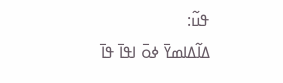ߟߎ߬:
ߡߊ߬ߡߊߘߌ߫ ߦߋ߫ ߊߟߊ߫ ߟߊ߫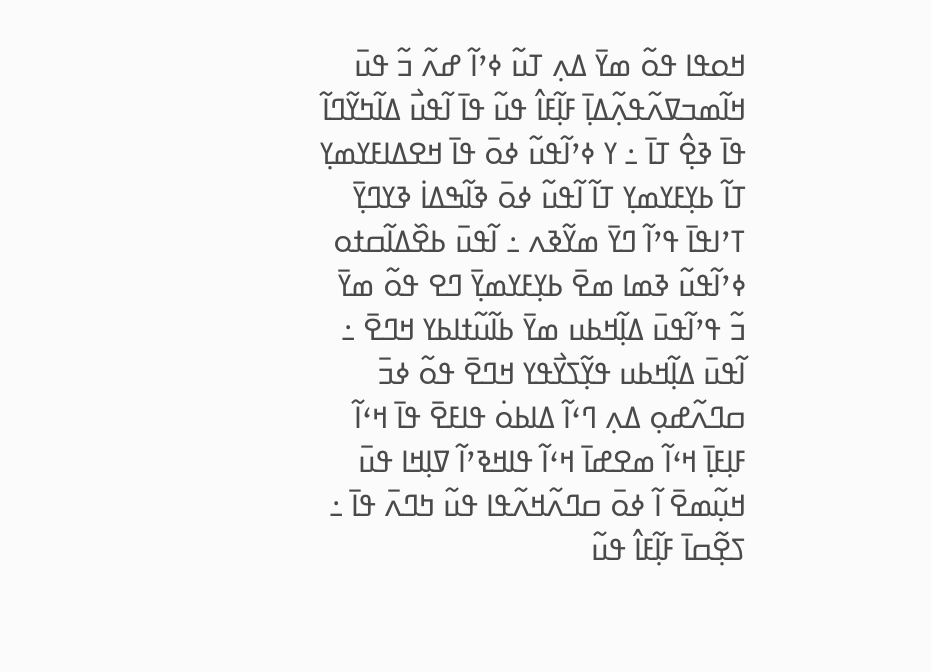ߞߋߟߊ ߟߋ߬ ߘߌ߫ ߡߍ߲ ߠߎ߬ ߦߴߊ߬ ߝߍ߬ ߏ߬ ߟߎ߫ ߞߊ߬ߘߏߜߍ߬ߟߍ߲߬ߡߊ߲߫ ߓߊ߲߬ߓߊ߮ ߟߎ߬ ߟߊ߫ ߊ߬ߟߎ߯ ߡߊ߬ߤߌ߬ߣߊ߬ ߟߊ߫ ߢߐ߲߮ ߠߊ߫ ߸ ߌ ߦߴߊ߬ߟߎ߬ ߦߋ߫ ߟߊ߫ ߞߐߡߊߓߌߘߌ߲ ߠߊ߬ ߕߌ߲ߓߌߘߌ߲ ߠߊ߬ ߊ߬ߟߎ߬ ߦߋ߫ ߢߊ߬ߒߡߊ߭ ߢߌߣߌ߲߫ ߠߴߊߟߊ߫ ߟߴߊ߬ ߣߌ߫ ߘߌ߬ߢߍ ߸ ߊ߬ߟߎ߫ ߕߐ߰ߡߊ߬ߛߙߋ ߦߴߊ߬ߟߎ߬ ߢߘߊ ߘߐ߫ ߕߌ߲ߓߌߘߌ߲߫ ߣߐ ߟߋ߬ ߘߌ߫ ߏ߬ ߟߴߊ߬ߟߎ߫ ߡߊ߲߬ߞߕߎ ߘߌ߫ ߕߊ߬ߎ߬ߙߊߕߌ ߞߣߐ߫ ߸ ߊ߬ߟߎ߫ ߡߊ߲߬ߞߕߎ ߟߌ߲߬ߖߌ߯ߟߌ ߞߣߐ߫ ߟߋ߬ ߦߏ߫ ߛߣߍ߬ߝߋ߲ ߡߍ߲ ߣߵߊ߬ ߡߊߕߋ߭ ߟߊߓߐ߫ ߟߊ߫ ߞߵߊ߬ ߓߊ߲ߓߊ߲߫ ߞߵߊ߬ ߘߐߝߊ߫ ߞߵߊ߬ ߟߊߞߢߴߊ߬ ߜߊ߲ߞߊ ߟߎ߫ ߞߎ߲߬ߘߐ߫ ߊ߬ ߦߋ߫ ߛߣߍ߬ߞߍ߬ߟߊ ߟߎ߬ ߤߣߍ߫ ߟߊ߫ ߸ ߖߐ߲߬ߛߊ߫ ߓߊ߲߬ߓߊ߮ ߟߎ߬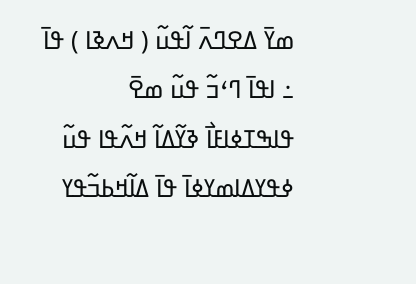ߘߌ߫ ߡߐߣߍ߫ ߊ߬ߟߎ߬ ( ߞߍߢߊ ) ߟߊ߫ ߸ ߊߟߊ߫ ߣߵߏ߬ ߟߎ߬ ߘߐ߫ ߟߊߒߠߦߊߓߊ߯ ߢߌ߬ߡߊ߬ ߞߍ߬ߟߊ ߟߎ߬ ߦߟߌߡߊߘߌߦߊ߫ ߟߊ߫ ߡߊ߬ߞߕߏ߬ߟߌ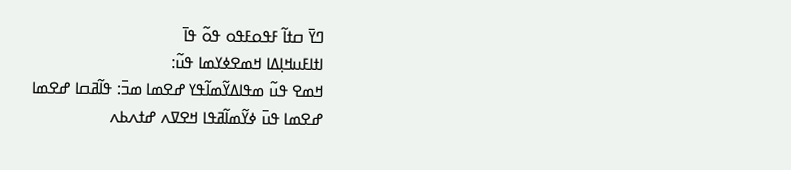ߣߌ߫ ߛߙߊ߬ ߓߟߋߓߟߋ ߟߋ߬ ߟߊ߫
ߊߙߊߓߎߞߊ߲ߡߊ ߞߘߐߦߌߘߊ ߟߎ߬:
ߞߘߐ ߟߎ߬ ߘߟߊߡߌ߬ߘߊ߬ߟߌ ߝߐߘߊ ߘߏ߫: ߟߊ߬ߥߛߊ ߝߐߘߊ
ߝߐߘߊ ߟߎ߫ ߦߌ߬ߘߊ߬ߥߟߊ ߞߐߜߍ ߝߙߍߕߍ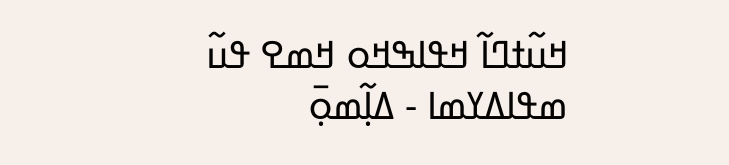ߞߎ߬ߙߣߊ߬ ߞߟߊߒߞߋ ߞߘߐ ߟߎ߬ ߘߟߊߡߌߘߊ - ߡߊ߲߬ߘߋ߲߫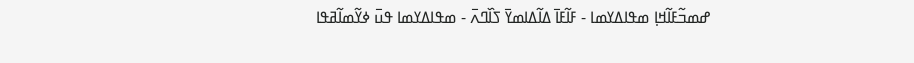ߝߘߏ߬ߓߊ߬ߞߊ߲ ߘߟߊߡߌߘߊ - ߓߊ߬ߓߊ߫ ߡߊ߬ߡߊߘߌ߫ ߖߊ߰ߣߍ߫ - ߘߟߊߡߌߘߊ ߟߎ߫ ߦߌ߬ߘߊ߬ߥߟߊ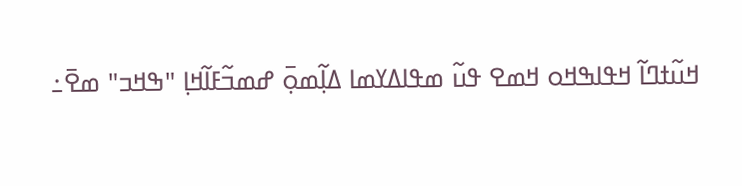ߞߎ߬ߙߣߊ߬ ߞߟߊߒߞߋ ߞߘߐ ߟߎ߬ ߘߟߊߡߌߘߊ ߡߊ߲߬ߘߋ߲߫ ߝߘߏ߬ߓߊ߬ߞߊ߲ "ߒߞߏ" ߘߐ߫߸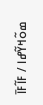ߘߋ߬ߞߌ߬ߝߊ / ߓߊ߬ߓߊ߫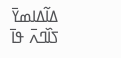ߡߊ߬ߡߊߘߌ߫ ߖߊ߰ߣߍ߫ ߟߊ߫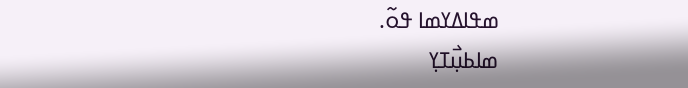ߘߟߊߡߌߘߊ ߟߋ߬.
ߘߊߕߎ߲߯ߠߌ߲